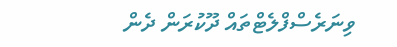ވިނަރެސްފްލެޓްތައް ދޫކުރަން ދެން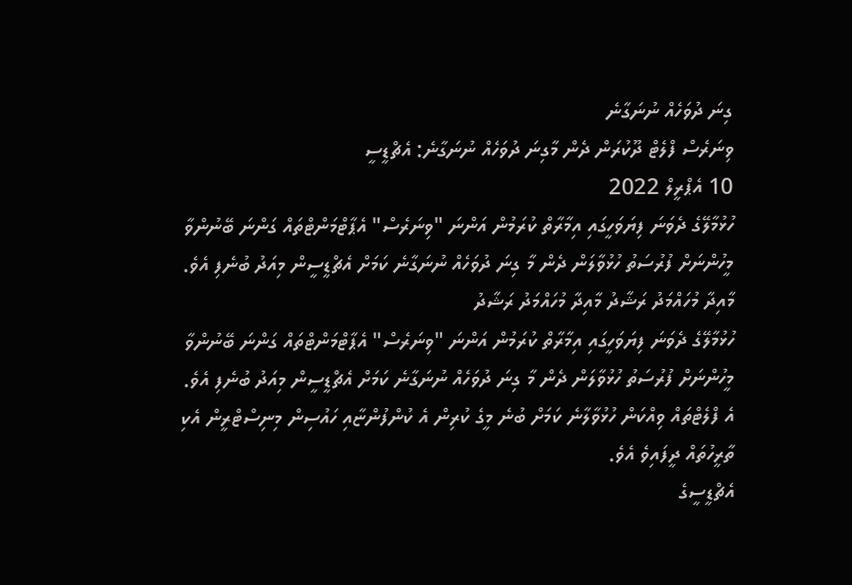ގިނަ ދުވަހެއް ނުނަގާނެ
ވިނަރެސް ފްލެޓް ދޫކުރަން ދެން މާގިނަ ދުވަހެއް ނުނަގާނެ: އެޗްޑީސީ
10 އެޕްރީލް 2022
ހުޅުމާލޭގެ ދެވަނަ ފިޔަވަހީގައި އިމާރާތް ކުރަމުން އަންނަ "ވިނަރެސް" އެޕާޓްމަންޓްތައް ގަންނަ ބޭނުންވާ މީހުންނަށް ފުރުސަތު ހުޅުވާލަން ދެން މާ ގިނަ ދުވަހެއް ނުނަގާނެ ކަމަށް އެޗްޑީސީން މިއަދު ބުނެފި އެވެ.
މާއިދާ މުހައްމަދު ރަޝާދު މާއިދާ މުހައްމަދު ރަޝާދު
ހުޅުމާލޭގެ ދެވަނަ ފިޔަވަހީގައި އިމާރާތް ކުރަމުން އަންނަ "ވިނަރެސް" އެޕާޓްމަންޓްތައް ގަންނަ ބޭނުންވާ މީހުންނަށް ފުރުސަތު ހުޅުވާލަން ދެން މާ ގިނަ ދުވަހެއް ނުނަގާނެ ކަމަށް އެޗްޑީސީން މިއަދު ބުނެފި އެވެ.
އެ ފްލެޓްތައް ވިއްކަން ހުޅުވާލާނެ ކަމަށް ބުނެ މީގެ ކުރިން އެ ކުންފުންޏާއި ހައުސިން މިނިސްޓްރީން އެކި ތާރީހުތައް ދީފައިވެ އެވެ.
އެޗްޑީސީގެ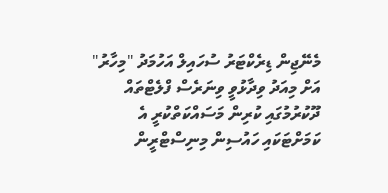މެނޭޖިން ޑިރެކްޓަރު ސުހައިލް އަހުމަދު "މިހާރު" އަށް މިއަދު ވިދާޅުވީ ވިނަރެސް ފްލެޓްތައް ދޫކުރުމުގައި ކުރިން މަސައްކަތްކުރީ އެ ކަމަށްޓަކައި ހައުސިން މިނިސްޓްރީން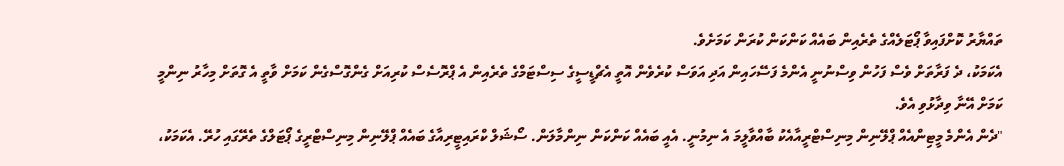ތައްޔާރު ކޮށްފައިވާ ޕޯޓަލެއްގެ ތެރެއިން ބައެއް ކަންކަން ކުރަން ކަމަށެވެ.
އެކަމަކު، ދެ ފަރާތަށް ވެސް ފަހުން ވިސްނުނީ އެންމެ ފަސޭހައިން އަދި އަވަސް ކުރެވެން އޮތީ އެޗްޑީސީގެ ސިސްޓަމްގެ ތެރެއިން އެ ޕްރޮސެސް ކުރިއަށް ގެންގޮސްގެން ކަމަށް ވާތީ އެ ގޮތަށް މިހާރު ނިންމީ ކަމަށް އޭނާ ވިދާޅުވި އެވެ.
"ދެން އެންމެ މީޓިންއެއް ޕްލޭނިން މިނިސްޓްރީއާއެކު ބާއްވާލީމަ އެ ނިމުނީ. އެއީ ބައެއް ކަންކަން ނިންމާލަން. ސޯޝަލް ކްރައިޓީރިއާގެ ބައެއް ޕްލޭނިން މިނިސްޓްރީގެ ޕޯޓަލްގެ ތެރޭގައި ހުރޭ. އެކަމަކު،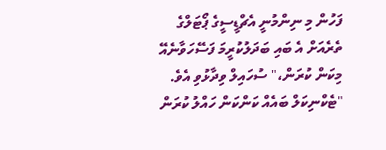ފަހުން މި ނިންމުނީ އެޗްޑީސީގެ ޕޯޓަލްގެ ތެރެއަށް އެ ބައި ބަދަލުކުރީމަ ފަސޭހަވާނެއޭ މިކަން ކުރަން،" ސުހައިލް ވިދާޅުވި އެވެ.
"ޓެކްނިކަލް ބައެއް ކަންކަން ހައްލު ކުރަން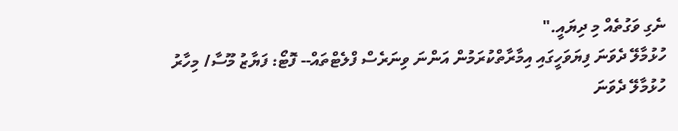ނެގި ވަގުތެއް މި ދިޔައީ."
ހުޅުމާލޭ ދެވަނަ ފިޔަވަހީގައި އިމާރާތްކުރަމުން އަންނަ ވިނަރެސް ފްލެޓްތައް-- ފޮޓޯ: ފަޔާޒު މޫސާ/ މިހާރު
ހުޅުމާލޭ ދެވަނަ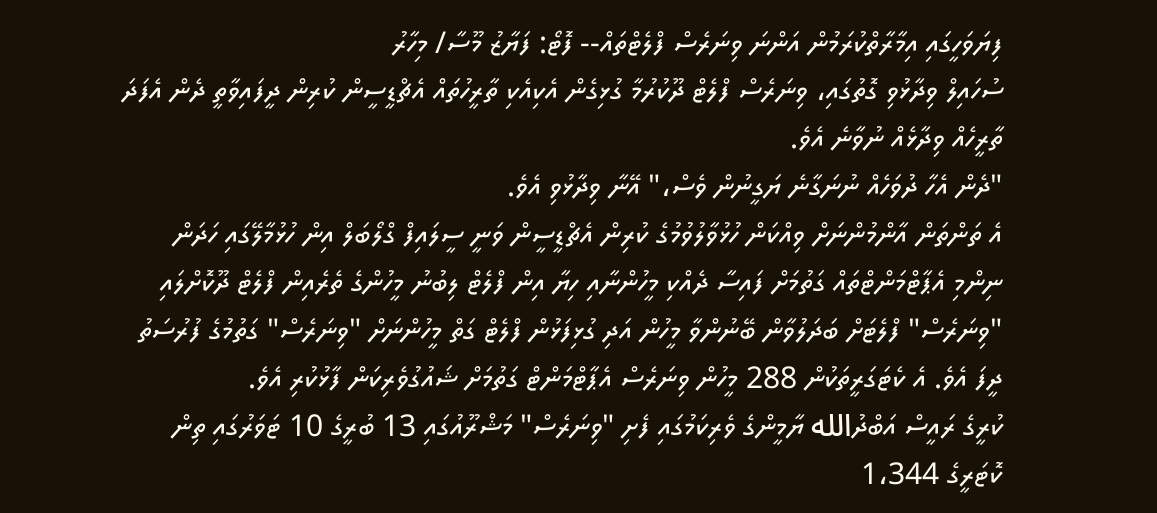ފިޔަވަހީގައި އިމާރާތްކުރަމުން އަންނަ ވިނަރެސް ފްލެޓްތައް-- ފޮޓޯ: ފަޔާޒު މޫސާ/ މިހާރު
ސުހައިލް ވިދާޅުވި ގޮތުގައި، ވިނަރެސް ފްލެޓް ދޫކުރުމާ ގުޅިގެން އެކިއެކި ތާރީހުތައް އެޗްޑީސީން ކުރިން ދީފައިވާތީ ދެން އެފަދަ ތާރީހެއް ވިދާޅެއް ނުވާނެ އެވެ.
"ދެން އެހާ ދުވަހެއް ނުނަގާނެ ޔަގީނުން ވެސް،" އޭނާ ވިދާޅުވި އެވެ.
އެ ތަންތަން އާންމުންނަށް ވިއްކަން ހުޅުވާލުވުމުގެ ކުރިން އެޗްޑީސީން ވަނީ ސީލައިފް ގްލޯބަލް އިން ހުޅުމާލޭގައި ހަދަން ނިންމި އެޕާޓްމަންޓްތައް ގަތުމަށް ފައިސާ ދެއްކި މީހުންނާއި ހިޔާ އިން ފްލެޓް ލިބުނު މީހުންގެ ތެރެއިން ފްލެޓް ދޫކޮށްލައި "ވިނަރެސް" ފްލެޓަށް ބަދަލުވާން ބޭނުންވާ މީހުން އަދި ގުޅިފަޅުން ފްލެޓް ގަތް މީހުންނަށް "ވިނަރެސް" ގަތުމުގެ ފުރުސަތު ދީފަ އެވެ. އެ ކެޓަގަރީތަކުން 288 މީހުން ވިނަރެސް އެޕާޓްމަންޓް ގަތުމަށް ޝައުގުވެރިކަން ފާޅުކުރި އެވެ.
ކުރީގެ ރައީސް އަބްދުالله ޔާމީންގެ ވެރިކަމުގައި ފެށި "ވިނަރެސް" މަޝްރޫއުގައި 13 ބުރީގެ 10 ޓަވަރުގައި ތިން ކޮޓަރީގެ 1،344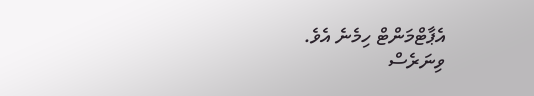އެޕާޓްމަންޓް ހިމެނެ އެވެ.
ވިނަރެސް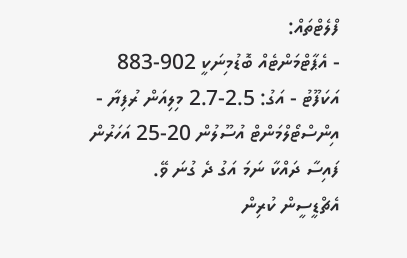ފްލެޓްތައް:
- އެޕާޓްމަންޓެއް ބޮޑުމިނަކީ 902-883 އަކަފޫޓު - އަގު: 2.5-2.7 މިލިއަން ރުފިޔާ - އިންސްޓޯލްމަންޓް އުސޫލުން 20-25 އަހަރުން ފައިސާ ދައްކާ ނަމަ އަގު ދެ ގުނަ ވޭ.
އެޗްޑީސީން ކުރިން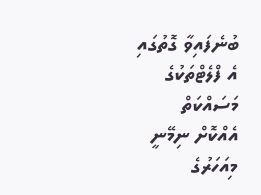ބުނެފައިވާ ގޮތުގައި އެ ފްލެޓްތަކުގެ މަސައްކަތް އެއްކޮށް ނިމޭނީ މިއަހަރުގެ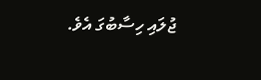ޖުލައި ހިސާބުގަ އެވެ.